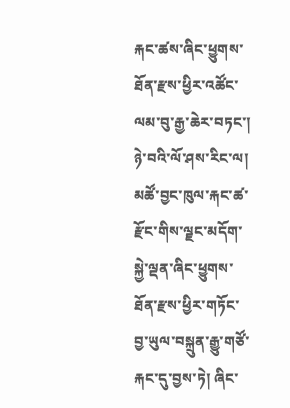རྐང་ཚས་ཞིང་ཕྱུགས་ཐོན་རྫས་ཕྱིར་འཚོང་ལམ་བུ་རྒྱ་ཆེར་བཏང་།
ཉེ་བའི་ལོ་ཤས་རིང་ལ། མཚོ་བྱང་ཁུལ་རྐང་ཚ་རྫོང་གིས་ལྗང་མདོག་སྐྱེ་ལྡན་ཞིང་ཕྱུགས་ཐོན་རྫས་ཕྱིར་གཏོང་བྱ་ཡུལ་བསྐྲུན་རྒྱུ་གཙོ་རྐང་དུ་བྱས་ཏེ། ཞིང་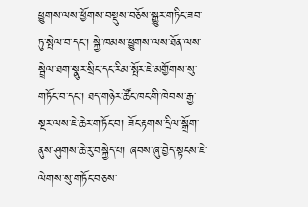ཕྱུགས་ལས་ཕྱོགས་བསྡུས་བཅོས་སྒྱུར་གཏིང་ཟབ་ཏུ་སྤེལ་བ་དང་། སྐྱེ་ཁམས་ཕྱུགས་ལས་ཐོན་ལས་སྦྲེལ་ཐག་སྣུར་སྲིང་དང་རིམ་སྤོར་ཇེ་མགྱོགས་སུ་གཏོང་བ་དང་། ཐད་གཉེར་ཚོང་ཁང་གི་ཁེབས་རྒྱ་སྔར་ལས་ཇེ་ཆེར་གཏོང་བ། ཟོང་རྟགས་དྲིལ་སྒྲོག་ནུས་ཤུགས་ཆེ་རུ་བསྐྱེད་པ། ཞབས་ཞུ་བྱེད་སྟངས་ཇེ་ལེགས་སུ་གཏོང་བཅས་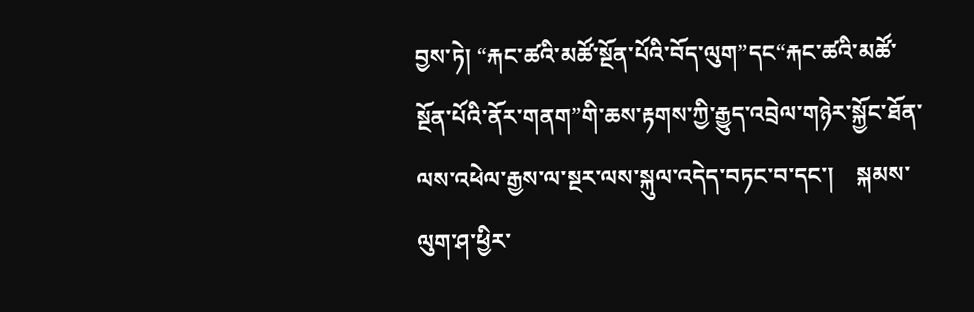བྱས་ཏེ། “རྐང་ཚའི་མཚོ་སྔོན་པོའི་བོད་ལུག”དང“རྐང་ཚའི་མཚོ་སྔོན་པོའི་ནོར་གནག”གི་ཆས་རྟགས་ཀྱི་རྒྱུད་འབྲེལ་གཉེར་སྐྱོང་ཐོན་ལས་འཕེལ་རྒྱས་ལ་སྔར་ལས་སྐུལ་འདེད་བཏང་བ་དང་།    སྐམས་ལུག་ཤ་ཕྱིར་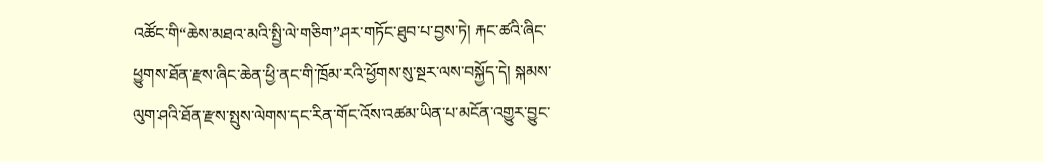འཚོང་གི“ཆེས་མཐའ་མའི་སྤྱི་ལེ་གཅིག”ཤར་གཏོང་ཐུབ་པ་བྱས་ཏེ། རྐང་ཚའི་ཞིང་ཕྱུགས་ཐོན་རྫས་ཞིང་ཆེན་ཕྱི་ནང་གི་ཁྲོམ་རའི་ཕྱོགས་སུ་སྔར་ལས་བསྐྱོད་དེ། སྐམས་ལུག་ཤའི་ཐོན་རྫས་སྤུས་ལེགས་དང་རིན་གོང་འོས་འཚམ་ཡིན་པ་མངོན་འགྱུར་བྱུང་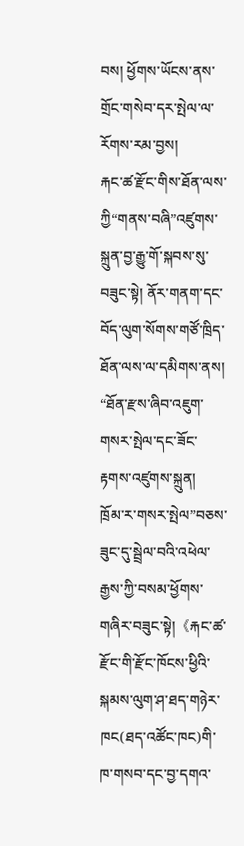བས། ཕྱོགས་ཡོངས་ནས་གྲོང་གསེབ་དར་སྤེལ་ལ་རོགས་རམ་བྱས།
རྐང་ཚ་རྫོང་གིས་ཐོན་ལས་ཀྱི“གནས་བཞི”འཛུགས་སྐྲུན་བྱ་རྒྱུ་གོ་སྐབས་སུ་བཟུང་སྟེ། ནོར་གནག་དང་བོད་ལུག་སོགས་གཙོ་ཁྲིད་ཐོན་ལས་ལ་དམིགས་ནས། “ཐོན་རྫས་ཞིབ་འཇུག་གསར་སྤེལ་དང་ཟོང་རྟགས་འཛུགས་སྐྲུན།    ཁྲོམ་ར་གསར་སྤེལ”བཅས་ཟུང་དུ་སྦྲེལ་བའི་འཕེལ་རྒྱས་ཀྱི་བསམ་ཕྱོགས་གཞིར་བཟུང་སྟེ།  《རྐང་ཚ་རྫོང་གི་རྫོང་ཁོངས་ཕྱིའི་སྐམས་ལུག་ཤ་ཐད་གཉེར་ཁང(ཐད་འཚོང་ཁང)གི་ཁ་གསབ་དང་བྱ་དགའ་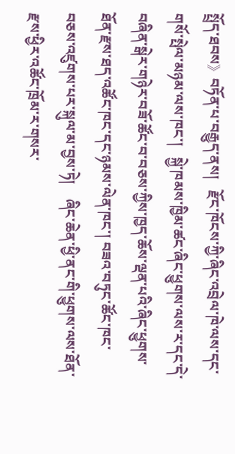སྤྲོད་ཐབས》བཏོན་པ་བརྒྱུད་ནས།   རྫོང་ཁོངས་ཀྱི་ཞིང་འབྲེལ་ཁེ་ལས་དང་གསོ་སྤེལ་མཉམ་ལས་ཁང་།   སྐྱེ་ཁམས་ཁྱིམ་ཚང་ཞིང་ཕྱུགས་ལས་ར་དང་དེ་བཞིན་སྒེར་གཉེར་བཟོ་ཚོང་བ་བཅས་ཀྱིས་ཁྱད་ཆོས་ལྡན་པའི་ཞིང་ཕྱུགས་ཐོན་རྫས་ཐད་འཚོང་ཁང་དང་ཉམས་ལེན་ཁང་། བཟའ་བཏུང་ཚོང་ཁང་བཅས་འཛུགས་པར་སྐུལ་མ་བྱས་ཏེ།    ཞིང་ཆེན་ཕྱི་ནང་གི་ཕྱུགས་ལས་ཐོན་རྫས་ཕྱིར་འཚོང་ཁྲོམ་ར་གསར་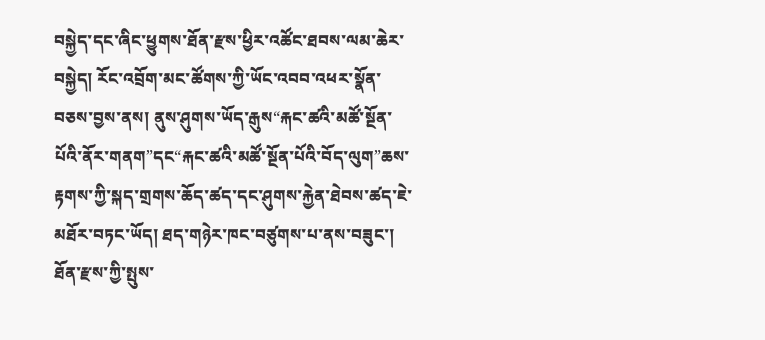བསྐྱེད་དང་ཞིང་ཕྱུགས་ཐོན་རྫས་ཕྱིར་འཚོང་ཐབས་ལམ་ཆེར་བསྐྱེད། རོང་འབྲོག་མང་ཚོགས་ཀྱི་ཡོང་འབབ་འཕར་སྣོན་བཅས་བྱས་ནས། ནུས་ཤུགས་ཡོད་རྒུས“རྐང་ཚའི་མཚོ་སྔོན་པོའི་ནོར་གནག”དང“རྐང་ཚའི་མཚོ་སྔོན་པོའི་བོད་ལུག”ཆས་རྟགས་ཀྱི་སྐད་གྲགས་ཆོད་ཚད་དང་ཤུགས་རྐྱེན་ཐེབས་ཚད་ཇེ་མཐོར་བཏང་ཡོད། ཐད་གཉེར་ཁང་བཙུགས་པ་ནས་བཟུང་། ཐོན་རྫས་ཀྱི་སྤུས་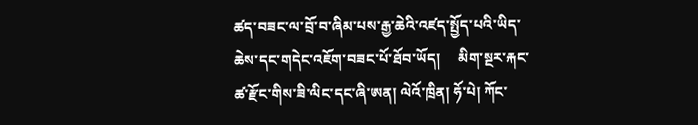ཚད་བཟང་ལ་བྲོ་བ་ཞིམ་པས་རྒྱ་ཆེའི་འཛད་སྤྱོད་པའི་ཡིད་ཆེས་དང་གདེང་འཇོག་བཟང་པོ་ཐོབ་ཡོད།     མིག་སྔར་རྐང་ཚ་རྫོང་གིས་ཟི་ལིང་དང་ཞི་ཨན། ལེའོ་ཁྲིན། ཧོ་པེ། ཀོང་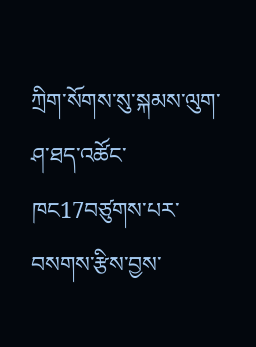ཀྲིག་སོགས་སུ་སྐམས་ལུག་ཤ་ཐད་འཚོང་ཁང17བཙུགས་པར་བསགས་རྩིས་བྱས་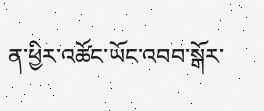ན་ཕྱིར་འཚོང་ཡོང་འབབ་སྒོར་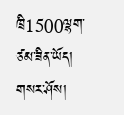ཁྲི1500ལྷག་ཙམ་ཟིན་ཡོད།
གསར་ཤོས།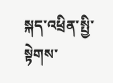སྐད་འཕྲིན་སྤྱི་སྟེགས་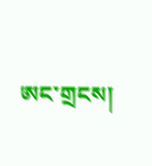ཨང་གྲངས།